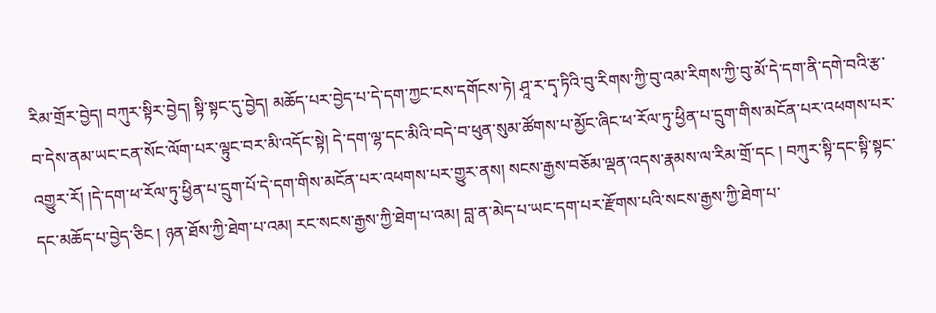རིམ་གྲོར་བྱེད། བཀུར་སྟིར་བྱེད། སྟི་སྟང་དུ་བྱེད། མཆོད་པར་བྱེད་པ་དེ་དག་ཀྱང་ངས་དགོངས་ཏེ། ཤཱ་ར་དྭ་ཏིའི་བུ་རིགས་ཀྱི་བུ་འམ་རིགས་ཀྱི་བུ་མོ་དེ་དག་ནི་དགེ་བའི་རྩ་བ་དེས་ནམ་ཡང་ངན་སོང་ལོག་པར་ལྟུང་བར་མི་འདོང་སྟེ། དེ་དག་ལྷ་དང་མིའི་བདེ་བ་ཕུན་སུམ་ཚོགས་པ་མྱོང་ཞིང་ཕ་རོལ་ཏུ་ཕྱིན་པ་དྲུག་གིས་མངོན་པར་འཕགས་པར་འགྱུར་རོ། །དེ་དག་ཕ་རོལ་ཏུ་ཕྱིན་པ་དྲུག་པོ་དེ་དག་གིས་མངོན་པར་འཕགས་པར་གྱུར་ནས། སངས་རྒྱས་བཅོམ་ལྡན་འདས་རྣམས་ལ་རིམ་གྲོ་དང ། བཀུར་སྟི་དང་སྟི་སྟང་དང་མཆོད་པ་བྱེད་ཅིང ། ཉན་ཐོས་ཀྱི་ཐེག་པ་འམ། རང་སངས་རྒྱས་ཀྱི་ཐེག་པ་འམ། བླ་ན་མེད་པ་ཡང་དག་པར་རྫོགས་པའི་སངས་རྒྱས་ཀྱི་ཐེག་པ་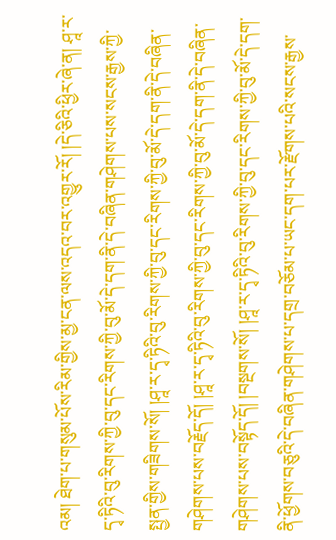འམ། ཐེག་པ་གསུམ་པོས་རིམ་གྱིས་མྱ་ངན་ལས་འདའ་བར་འགྱུར་རོ། །དེ་ཅིའི་ཕྱིར་ཞེ་ན། ཤཱ་ར་དྭ་ཏིའི་བུ་རིགས་ཀྱི་བུ་དང་རིགས་ཀྱི་བུ་མོ་དེ་དག་ནི་དེ་བཞིན་གཤེགས་པས་སངས་རྒྱས་ཀྱི་སྤྱན་གྱིས་གཟིགས་སོ། །ཤཱ་ར་དྭ་ཏིའི་བུ་རིགས་ཀྱི་བུ་དང་རིགས་ཀྱི་བུ་མོ་དེ་དག་ནི་དེ་བཞིན་གཤེགས་པས་བརྗོད་དོ། །ཤཱ་ར་དྭ་ཏིའི་བུ་རིགས་ཀྱི་བུ་དང་རིགས་ཀྱི་བུ་མོ་དེ་དག་ནི་དེ་བཞིན་གཤེགས་པས་བསྟོད་དོ། །བསྔགས་སོ། །ཤཱ་ར་དྭ་ཏིའི་བུ་རིགས་ཀྱི་བུ་དང་རིགས་ཀྱི་བུ་མོ་དེ་དག་ནི་ཕྱོགས་བཅུའི་དེ་བཞིན་གཤེགས་པ་དགྲ་བཅོམ་པ་ཡང་དག་པར་རྫོགས་པའི་སངས་རྒྱས་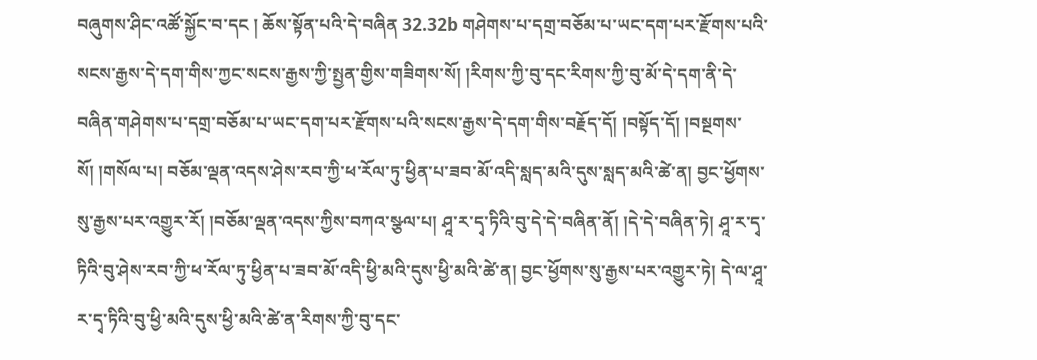བཞུགས་ཤིང་འཚོ་སྐྱོང་བ་དང ། ཆོས་སྟོན་པའི་དེ་བཞིན 32.32b གཤེགས་པ་དགྲ་བཅོམ་པ་ཡང་དག་པར་རྫོགས་པའི་སངས་རྒྱས་དེ་དག་གིས་ཀྱང་སངས་རྒྱས་ཀྱི་སྤྱན་གྱིས་གཟིགས་སོ། །རིགས་ཀྱི་བུ་དང་རིགས་ཀྱི་བུ་མོ་དེ་དག་ནི་དེ་བཞིན་གཤེགས་པ་དགྲ་བཅོམ་པ་ཡང་དག་པར་རྫོགས་པའི་སངས་རྒྱས་དེ་དག་གིས་བརྗོད་དོ། །བསྟོད་དོ། །བསྔགས་སོ། །གསོལ་པ། བཅོམ་ལྡན་འདས་ཤེས་རབ་ཀྱི་ཕ་རོལ་ཏུ་ཕྱིན་པ་ཟབ་མོ་འདི་སླད་མའི་དུས་སླད་མའི་ཚེ་ན། བྱང་ཕྱོགས་སུ་རྒྱས་པར་འགྱུར་རོ། །བཅོམ་ལྡན་འདས་ཀྱིས་བཀའ་སྩལ་པ། ཤཱ་ར་དྭ་ཏིའི་བུ་དེ་དེ་བཞིན་ནོ། །དེ་དེ་བཞིན་ཏེ། ཤཱ་ར་དྭ་ཏིའི་བུ་ཤེས་རབ་ཀྱི་ཕ་རོལ་ཏུ་ཕྱིན་པ་ཟབ་མོ་འདི་ཕྱི་མའི་དུས་ཕྱི་མའི་ཚེ་ན། བྱང་ཕྱོགས་སུ་རྒྱས་པར་འགྱུར་ཏེ། དེ་ལ་ཤཱ་ར་དྭ་ཏིའི་བུ་ཕྱི་མའི་དུས་ཕྱི་མའི་ཚེ་ན་རིགས་ཀྱི་བུ་དང་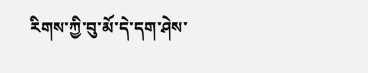རིགས་ཀྱི་བུ་མོ་དེ་དག་ཤེས་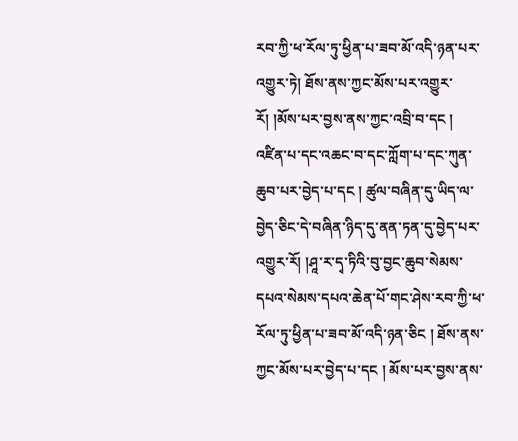རབ་ཀྱི་ཕ་རོལ་ཏུ་ཕྱིན་པ་ཟབ་མོ་འདི་ཉན་པར་འགྱུར་ཏེ། ཐོས་ནས་ཀྱང་མོས་པར་འགྱུར་རོ། །མོས་པར་བྱས་ནས་ཀྱང་འབྲི་བ་དང ། འཛིན་པ་དང་འཆང་བ་དང་ཀློག་པ་དང་ཀུན་ཆུབ་པར་བྱེད་པ་དང ། ཚུལ་བཞིན་དུ་ཡིད་ལ་བྱེད་ཅིང་དེ་བཞིན་ཉིད་དུ་ནན་ཏན་དུ་བྱེད་པར་འགྱུར་རོ། །ཤཱ་ར་དྭ་ཏིའི་བུ་བྱང་ཆུབ་སེམས་དཔའ་སེམས་དཔའ་ཆེན་པོ་གང་ཤེས་རབ་ཀྱི་ཕ་རོལ་ཏུ་ཕྱིན་པ་ཟབ་མོ་འདི་ཉན་ཅིང ། ཐོས་ནས་ཀྱང་མོས་པར་བྱེད་པ་དང ། མོས་པར་བྱས་ནས་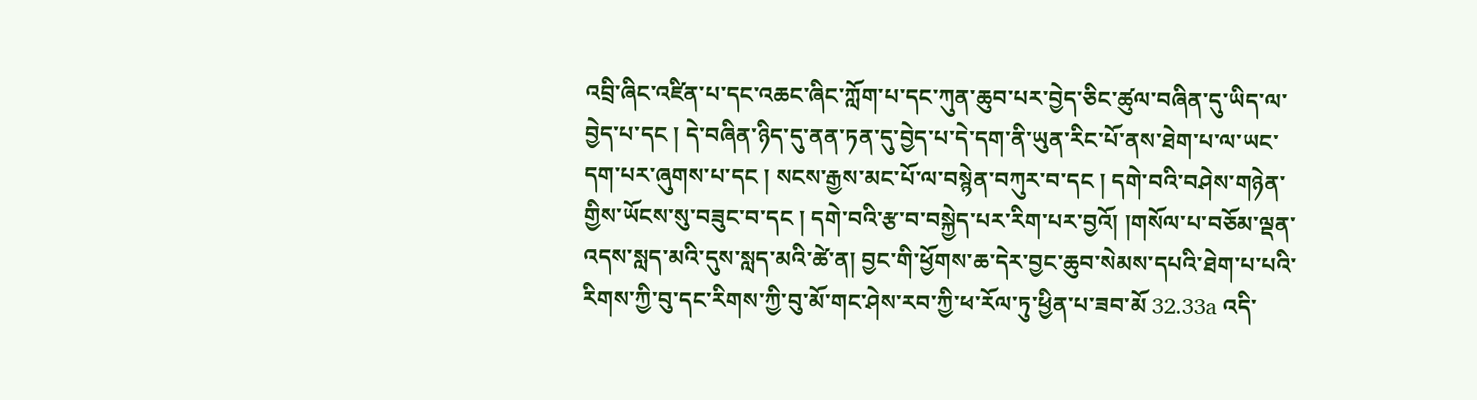འབྲི་ཞིང་འཛིན་པ་དང་འཆང་ཞིང་ཀློག་པ་དང་ཀུན་ཆུབ་པར་བྱེད་ཅིང་ཚུལ་བཞིན་དུ་ཡིད་ལ་བྱེད་པ་དང ། དེ་བཞིན་ཉིད་དུ་ནན་ཏན་དུ་བྱེད་པ་དེ་དག་ནི་ཡུན་རིང་པོ་ནས་ཐེག་པ་ལ་ཡང་དག་པར་ཞུགས་པ་དང ། སངས་རྒྱས་མང་པོ་ལ་བསྙེན་བཀུར་བ་དང ། དགེ་བའི་བཤེས་གཉེན་གྱིས་ཡོངས་སུ་བཟུང་བ་དང ། དགེ་བའི་རྩ་བ་བསྐྱེད་པར་རིག་པར་བྱའོ། །གསོལ་པ་བཅོམ་ལྡན་འདས་སླད་མའི་དུས་སླད་མའི་ཚེ་ན། བྱང་གི་ཕྱོགས་ཆ་དེར་བྱང་ཆུབ་སེམས་དཔའི་ཐེག་པ་པའི་རིགས་ཀྱི་བུ་དང་རིགས་ཀྱི་བུ་མོ་གང་ཤེས་རབ་ཀྱི་ཕ་རོལ་ཏུ་ཕྱིན་པ་ཟབ་མོ 32.33a འདི་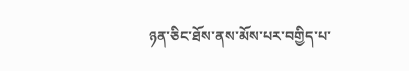ཉན་ཅིང་ཐོས་ནས་མོས་པར་བགྱིད་པ་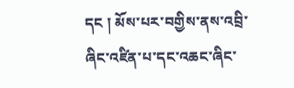དང ། མོས་པར་བགྱིས་ནས་འབྲི་ཞིང་འཛིན་པ་དང་འཆང་ཞིང་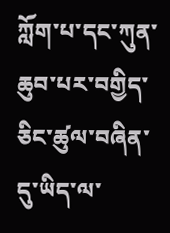ཀློག་པ་དང་ཀུན་ཆུབ་པར་བགྱིད་ཅིང་ཚུལ་བཞིན་དུ་ཡིད་ལ་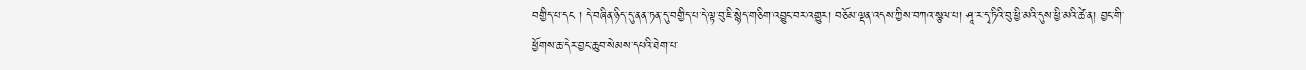བགྱིད་པ་དང ། དེ་བཞིན་ཉིད་དུ་ནན་ཏན་དུ་བགྱིད་པ་དེ་ལྟ་བུ་ཇི་སྙེད་གཅིག་འབྱུང་བར་འགྱུར། བཅོམ་ལྡན་འདས་ཀྱིས་བཀའ་སྩལ་པ། ཤཱ་ར་དྭ་ཏིའི་བུ་ཕྱི་མའི་དུས་ཕྱི་མའི་ཚེ་ན། བྱང་གི་ཕྱོགས་ཆ་དེར་བྱང་ཆུབ་སེམས་དཔའི་ཐེག་པ་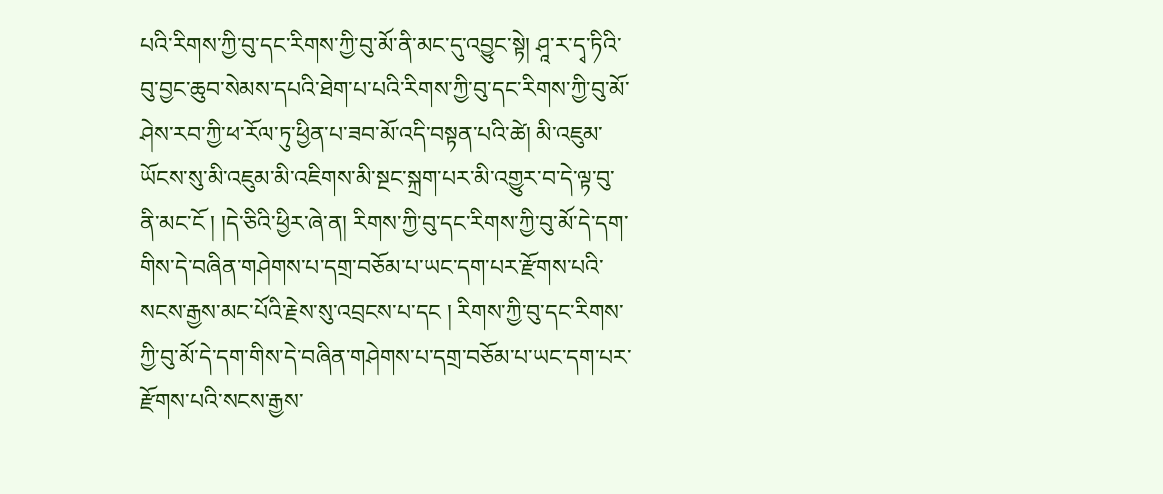པའི་རིགས་ཀྱི་བུ་དང་རིགས་ཀྱི་བུ་མོ་ནི་མང་དུ་འབྱུང་སྟེ། ཤཱ་ར་དྭ་ཏིའི་བུ་བྱང་ཆུབ་སེམས་དཔའི་ཐེག་པ་པའི་རིགས་ཀྱི་བུ་དང་རིགས་ཀྱི་བུ་མོ་ཤེས་རབ་ཀྱི་ཕ་རོལ་ཏུ་ཕྱིན་པ་ཟབ་མོ་འདི་བསྟན་པའི་ཚེ། མི་འཇུམ་ཡོངས་སུ་མི་འཇུམ་མི་འཇིགས་མི་སྔང་སྐྲག་པར་མི་འགྱུར་བ་དེ་ལྟ་བུ་ནི་མང་ངོ ། །དེ་ཅིའི་ཕྱིར་ཞེ་ན། རིགས་ཀྱི་བུ་དང་རིགས་ཀྱི་བུ་མོ་དེ་དག་གིས་དེ་བཞིན་གཤེགས་པ་དགྲ་བཅོམ་པ་ཡང་དག་པར་རྫོགས་པའི་སངས་རྒྱས་མང་པོའི་རྗེས་སུ་འབྲངས་པ་དང ། རིགས་ཀྱི་བུ་དང་རིགས་ཀྱི་བུ་མོ་དེ་དག་གིས་དེ་བཞིན་གཤེགས་པ་དགྲ་བཅོམ་པ་ཡང་དག་པར་རྫོགས་པའི་སངས་རྒྱས་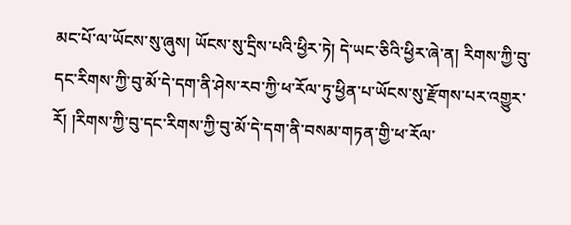མང་པོ་ལ་ཡོངས་སུ་ཞུས། ཡོངས་སུ་དྲིས་པའི་ཕྱིར་ཏེ། དེ་ཡང་ཅིའི་ཕྱིར་ཞེ་ན། རིགས་ཀྱི་བུ་དང་རིགས་ཀྱི་བུ་མོ་དེ་དག་ནི་ཤེས་རབ་ཀྱི་ཕ་རོལ་ཏུ་ཕྱིན་པ་ཡོངས་སུ་རྫོགས་པར་འགྱུར་རོ། །རིགས་ཀྱི་བུ་དང་རིགས་ཀྱི་བུ་མོ་དེ་དག་ནི་བསམ་གཏན་གྱི་ཕ་རོལ་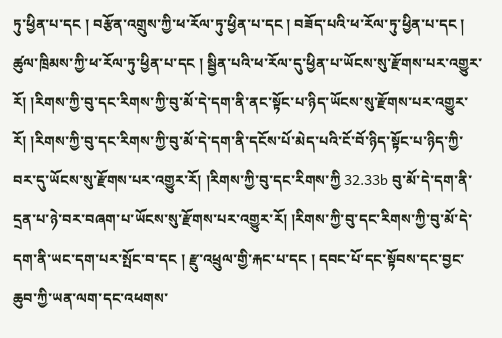ཏུ་ཕྱིན་པ་དང ། བརྩོན་འགྲུས་ཀྱི་ཕ་རོལ་ཏུ་ཕྱིན་པ་དང ། བཟོད་པའི་ཕ་རོལ་ཏུ་ཕྱིན་པ་དང ། ཚུལ་ཁྲིམས་ཀྱི་ཕ་རོལ་ཏུ་ཕྱིན་པ་དང ། སྦྱིན་པའི་ཕ་རོལ་དུ་ཕྱིན་པ་ཡོངས་སུ་རྫོགས་པར་འགྱུར་རོ། །རིགས་ཀྱི་བུ་དང་རིགས་ཀྱི་བུ་མོ་དེ་དག་ནི་ནང་སྟོང་པ་ཉིད་ཡོངས་སུ་རྫོགས་པར་འགྱུར་རོ། །རིགས་ཀྱི་བུ་དང་རིགས་ཀྱི་བུ་མོ་དེ་དག་ནི་དངོས་པོ་མེད་པའི་ངོ་བོ་ཉིད་སྟོང་པ་ཉིད་ཀྱི་བར་དུ་ཡོངས་སུ་རྫོགས་པར་འགྱུར་རོ། །རིགས་ཀྱི་བུ་དང་རིགས་ཀྱི 32.33b བུ་མོ་དེ་དག་ནི་དྲན་པ་ཉེ་བར་བཞག་པ་ཡོངས་སུ་རྫོགས་པར་འགྱུར་རོ། །རིགས་ཀྱི་བུ་དང་རིགས་ཀྱི་བུ་མོ་དེ་དག་ནི་ཡང་དག་པར་སྤོང་བ་དང ། རྫུ་འཕྲུལ་གྱི་རྐང་པ་དང ། དབང་པོ་དང་སྟོབས་དང་བྱང་ཆུབ་ཀྱི་ཡན་ལག་དང་འཕགས་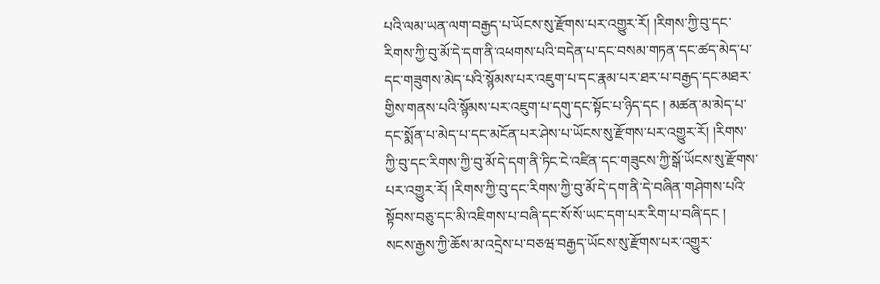པའི་ལམ་ཡན་ལག་བརྒྱད་པ་ཡོངས་སུ་རྫོགས་པར་འགྱུར་རོ། །རིགས་ཀྱི་བུ་དང་རིགས་ཀྱི་བུ་མོ་དེ་དག་ནི་འཕགས་པའི་བདེན་པ་དང་བསམ་གཏན་དང་ཚད་མེད་པ་དང་གཟུགས་མེད་པའི་སྙོམས་པར་འཇུག་པ་དང་རྣམ་པར་ཐར་པ་བརྒྱད་དང་མཐར་གྱིས་གནས་པའི་སྙོམས་པར་འཇུག་པ་དགུ་དང་སྟོང་པ་ཉིད་དང ། མཚན་མ་མེད་པ་དང་སྨོན་པ་མེད་པ་དང་མངོན་པར་ཤེས་པ་ཡོངས་སུ་རྫོགས་པར་འགྱུར་རོ། །རིགས་ཀྱི་བུ་དང་རིགས་ཀྱི་བུ་མོ་དེ་དག་ནི་ཏིང་ངེ་འཛིན་དང་གཟུངས་ཀྱི་སྒོ་ཡོངས་སུ་རྫོགས་པར་འགྱུར་རོ། །རིགས་ཀྱི་བུ་དང་རིགས་ཀྱི་བུ་མོ་དེ་དག་ནི་དེ་བཞིན་གཤེགས་པའི་སྟོབས་བཅུ་དང་མི་འཇིགས་པ་བཞི་དང་སོ་སོ་ཡང་དག་པར་རིག་པ་བཞི་དང ། སངས་རྒྱས་ཀྱི་ཆོས་མ་འདྲེས་པ་བཅཝ་བརྒྱད་ཡོངས་སུ་རྫོགས་པར་འགྱུར་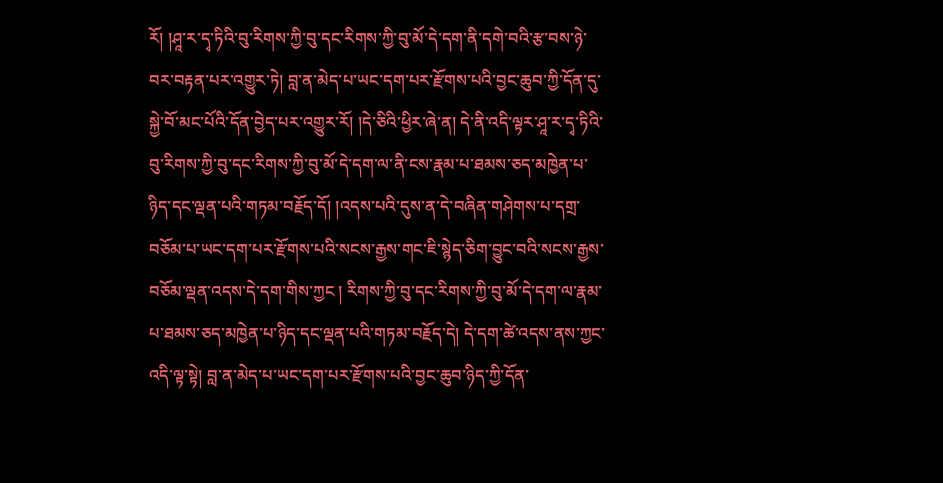རོ། །ཤཱ་ར་དྭ་ཏིའི་བུ་རིགས་ཀྱི་བུ་དང་རིགས་ཀྱི་བུ་མོ་དེ་དག་ནི་དགེ་བའི་རྩ་བས་ཉེ་བར་བརྟན་པར་འགྱུར་ཏེ། བླ་ན་མེད་པ་ཡང་དག་པར་རྫོགས་པའི་བྱང་ཆུབ་ཀྱི་དོན་དུ་སྐྱེ་བོ་མང་པོའི་དོན་བྱེད་པར་འགྱུར་རོ། །དེ་ཅིའི་ཕྱིར་ཞེ་ན། དེ་ནི་འདི་ལྟར་ཤཱ་ར་དྭ་ཏིའི་བུ་རིགས་ཀྱི་བུ་དང་རིགས་ཀྱི་བུ་མོ་དེ་དག་ལ་ནི་ངས་རྣམ་པ་ཐམས་ཅད་མཁྱེན་པ་ཉིད་དང་ལྡན་པའི་གཏམ་བརྗོད་དོ། །འདས་པའི་དུས་ན་དེ་བཞིན་གཤེགས་པ་དགྲ་བཅོམ་པ་ཡང་དག་པར་རྫོགས་པའི་སངས་རྒྱས་གང་ཇི་སྙེད་ཅིག་བྱུང་བའི་སངས་རྒྱས་བཅོམ་ལྡན་འདས་དེ་དག་གིས་ཀྱང ། རིགས་ཀྱི་བུ་དང་རིགས་ཀྱི་བུ་མོ་དེ་དག་ལ་རྣམ་པ་ཐམས་ཅད་མཁྱེན་པ་ཉིད་དང་ལྡན་པའི་གཏམ་བརྗོད་དེ། དེ་དག་ཚེ་འདས་ནས་ཀྱང་འདི་ལྟ་སྟེ། བླ་ན་མེད་པ་ཡང་དག་པར་རྫོགས་པའི་བྱང་ཆུབ་ཉིད་ཀྱི་དོན་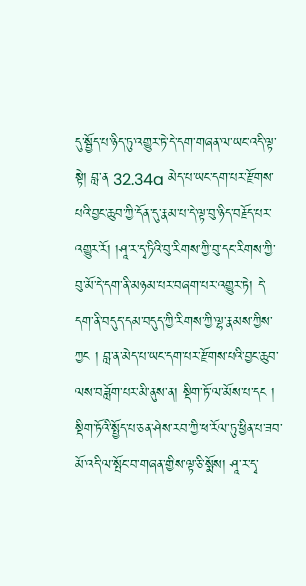དུ་སྦྱོད་པ་ཉིད་ཏུ་འགྱུར་ཏེ་དེ་དག་གཞན་ལ་ཡང་འདི་ལྟ་སྟེ། བླ་ན 32.34a མེད་པ་ཡང་དག་པར་རྫོགས་པའི་བྱང་ཆུབ་ཀྱི་དོན་དུ་རྣམ་པ་དེ་ལྟ་བུ་ཉིད་བརྗོད་པར་འགྱུར་རོ། །ཤཱ་ར་དྭ་ཏིའི་བུ་རིགས་ཀྱི་བུ་དང་རིགས་ཀྱི་བུ་མོ་དེ་དག་ནི་མཉམ་པར་བཞག་པར་འགྱུར་ཏེ། དེ་དག་ནི་བདུད་དམ་བདུད་ཀྱི་རིགས་ཀྱི་ལྷ་རྣམས་ཀྱིས་ཀྱང ། བླ་ན་མེད་པ་ཡང་དག་པར་རྫོགས་པའི་བྱང་ཆུབ་ལས་བཟློག་པར་མི་ནུས་ན། སྡིག་ཏོ་ལ་མོས་པ་དང ། སྡིག་ཏོའི་སྤྱོད་པ་ཅན་ཤེས་རབ་ཀྱི་ཕ་རོལ་ཏུ་ཕྱིན་པ་ཟབ་མོ་འདི་ལ་སྤོང་བ་གཞན་གྱིས་ལྟ་ཅི་སྨོས། ཤཱ་ར་དྭ་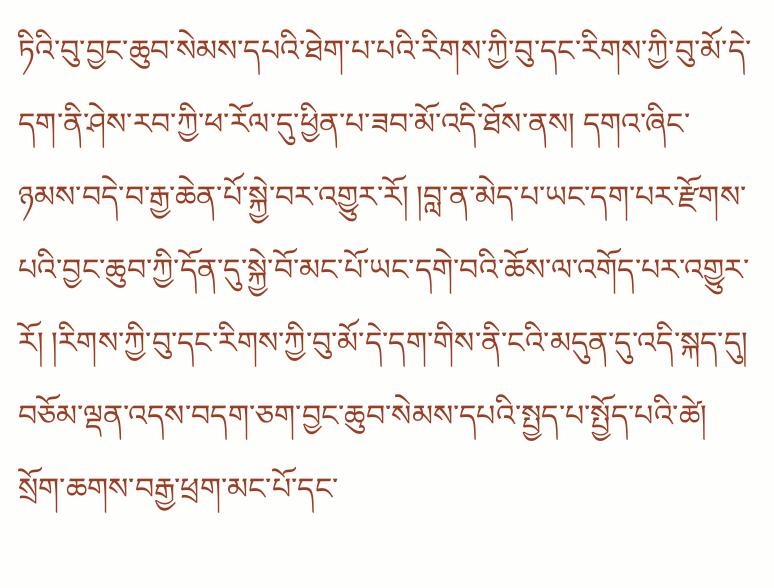ཏིའི་བུ་བྱང་ཆུབ་སེམས་དཔའི་ཐེག་པ་པའི་རིགས་ཀྱི་བུ་དང་རིགས་ཀྱི་བུ་མོ་དེ་དག་ནི་ཤེས་རབ་ཀྱི་ཕ་རོལ་དུ་ཕྱིན་པ་ཟབ་མོ་འདི་ཐོས་ནས། དགའ་ཞིང་ཉམས་བདེ་བ་རྒྱ་ཆེན་པོ་སྐྱེ་བར་འགྱུར་རོ། །བླ་ན་མེད་པ་ཡང་དག་པར་རྫོགས་པའི་བྱང་ཆུབ་ཀྱི་དོན་དུ་སྐྱེ་བོ་མང་པོ་ཡང་དགེ་བའི་ཆོས་ལ་འགོད་པར་འགྱུར་རོ། །རིགས་ཀྱི་བུ་དང་རིགས་ཀྱི་བུ་མོ་དེ་དག་གིས་ནི་ངའི་མདུན་དུ་འདི་སྐད་དུ། བཅོམ་ལྡན་འདས་བདག་ཅག་བྱང་ཆུབ་སེམས་དཔའི་སྤྱད་པ་སྤྱོད་པའི་ཚེ། སྲོག་ཆགས་བརྒྱ་ཕྲག་མང་པོ་དང་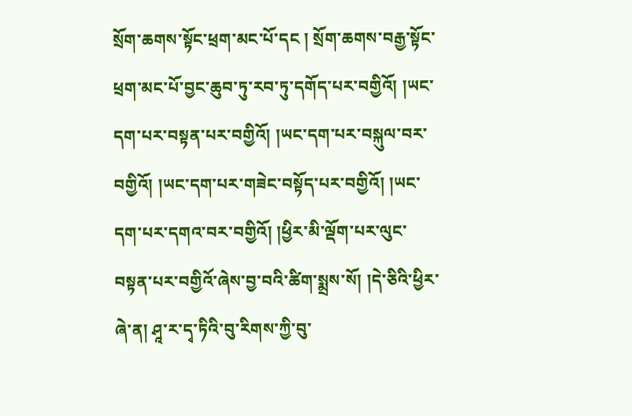སྲོག་ཆགས་སྟོང་ཕྲག་མང་པོ་དང ། སྲོག་ཆགས་བརྒྱ་སྟོང་ཕྲག་མང་པོ་བྱང་ཆུབ་ཏུ་རབ་ཏུ་དགོད་པར་བགྱིའོ། །ཡང་དག་པར་བསྟན་པར་བགྱིའོ། །ཡང་དག་པར་བསྐུལ་བར་བགྱིའོ། །ཡང་དག་པར་གཟེང་བསྟོད་པར་བགྱིའོ། །ཡང་དག་པར་དགའ་བར་བགྱིའོ། །ཕྱིར་མི་ལྡོག་པར་ལུང་བསྟན་པར་བགྱིའོ་ཞེས་བྱ་བའི་ཚིག་སྨྲས་སོ། །དེ་ཅིའི་ཕྱིར་ཞེ་ན། ཤཱ་ར་དྭ་ཏིའི་བུ་རིགས་ཀྱི་བུ་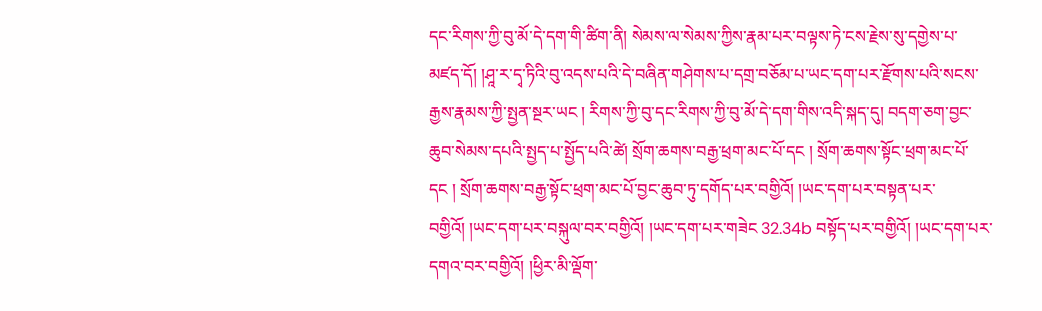དང་རིགས་ཀྱི་བུ་མོ་དེ་དག་གི་ཚིག་ནི། སེམས་ལ་སེམས་ཀྱིས་རྣམ་པར་བལྟས་ཏེ་ངས་རྗེས་སུ་དགྱེས་པ་མཛད་དོ། །ཤཱ་ར་དྭ་ཏིའི་བུ་འདས་པའི་དེ་བཞིན་གཤེགས་པ་དགྲ་བཅོམ་པ་ཡང་དག་པར་རྫོགས་པའི་སངས་རྒྱས་རྣམས་ཀྱི་སྤྱན་སྔར་ཡང ། རིགས་ཀྱི་བུ་དང་རིགས་ཀྱི་བུ་མོ་དེ་དག་གིས་འདི་སྐད་དུ། བདག་ཅག་བྱང་ཆུབ་སེམས་དཔའི་སྤྱད་པ་སྤྱོད་པའི་ཚེ། སྲོག་ཆགས་བརྒྱ་ཕྲག་མང་པོ་དང ། སྲོག་ཆགས་སྟོང་ཕྲག་མང་པོ་དང ། སྲོག་ཆགས་བརྒྱ་སྟོང་ཕྲག་མང་པོ་བྱང་ཆུབ་ཏུ་དགོད་པར་བགྱིའོ། །ཡང་དག་པར་བསྟན་པར་བགྱིའོ། །ཡང་དག་པར་བསྐུལ་བར་བགྱིའོ། །ཡང་དག་པར་གཟེང 32.34b བསྟོད་པར་བགྱིའོ། །ཡང་དག་པར་དགའ་བར་བགྱིའོ། །ཕྱིར་མི་ལྡོག་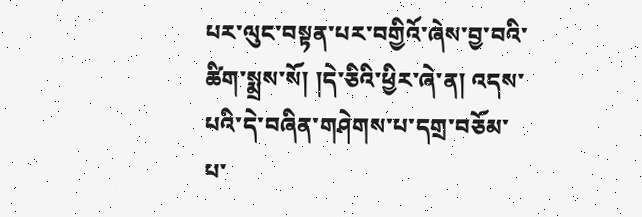པར་ལུང་བསྟན་པར་བགྱིའོ་ཞེས་བྱ་བའི་ཚིག་སྨྲས་སོ། །དེ་ཅིའི་ཕྱིར་ཞེ་ན། འདས་པའི་དེ་བཞིན་གཤེགས་པ་དགྲ་བཅོམ་པ་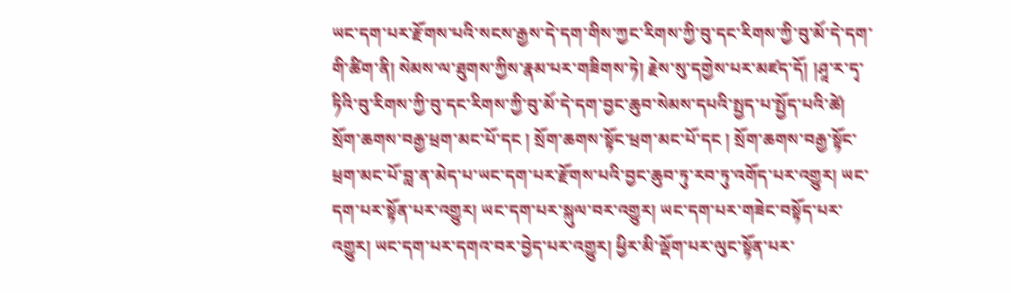ཡང་དག་པར་རྫོགས་པའི་སངས་རྒྱས་དེ་དག་གིས་ཀྱང་རིགས་ཀྱི་བུ་དང་རིགས་ཀྱི་བུ་མོ་དེ་དག་གི་ཚིག་ནི། སེམས་ལ་ཐུགས་ཀྱིས་རྣམ་པར་གཟིགས་ཏེ། རྗེས་སུ་དགྱེས་པར་མཛད་དོ། །ཤཱ་ར་དྭ་ཏིའི་བུ་རིགས་ཀྱི་བུ་དང་རིགས་ཀྱི་བུ་མོ་དེ་དག་བྱང་ཆུབ་སེམས་དཔའི་སྤྱད་པ་སྤྱོད་པའི་ཚེ། སྲོག་ཆགས་བརྒྱ་ཕྲག་མང་པོ་དང ། སྲོག་ཆགས་སྟོང་ཕྲག་མང་པོ་དང ། སྲོག་ཆགས་བརྒྱ་སྟོང་ཕྲག་མང་པོ་བླ་ན་མེད་པ་ཡང་དག་པར་རྫོགས་པའི་བྱང་ཆུབ་ཏུ་རབ་ཏུ་འགོད་པར་འགྱུར། ཡང་དག་པར་སྟོན་པར་འགྱུར། ཡང་དག་པར་སྐུལ་བར་འགྱུར། ཡང་དག་པར་གཟེང་བསྟོད་པར་འགྱུར། ཡང་དག་པར་དགའ་བར་བྱེད་པར་འགྱུར། ཕྱིར་མི་ལྡོག་པར་ལུང་སྟོན་པར་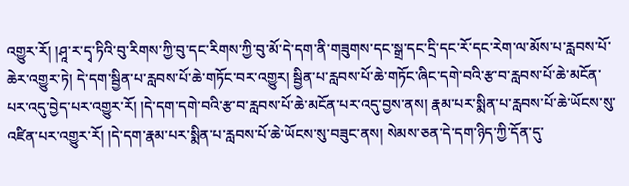འགྱུར་རོ། །ཤཱ་ར་དྭ་ཏིའི་བུ་རིགས་ཀྱི་བུ་དང་རིགས་ཀྱི་བུ་མོ་དེ་དག་ནི་གཟུགས་དང་སྒྲ་དང་དྲི་དང་རོ་དང་རེག་ལ་མོས་པ་རླབས་པོ་ཆེར་འགྱུར་ཏེ། དེ་དག་སྦྱིན་པ་རླབས་པོ་ཆེ་གཏོང་བར་འགྱུར། སྦྱིན་པ་རླབས་པོ་ཆེ་གཏོང་ཞིང་དགེ་བའི་རྩ་བ་རླབས་པོ་ཆེ་མངོན་པར་འདུ་བྱེད་པར་འགྱུར་རོ། །དེ་དག་དགེ་བའི་རྩ་བ་རླབས་པོ་ཆེ་མངོན་པར་འདུ་བྱས་ནས། རྣམ་པར་སྨིན་པ་རླབས་པོ་ཆེ་ཡོངས་སུ་འཛིན་པར་འགྱུར་རོ། །དེ་དག་རྣམ་པར་སྨིན་པ་རླབས་པོ་ཆེ་ཡོངས་སུ་བཟུང་ནས། སེམས་ཅན་དེ་དག་ཉིད་ཀྱི་དོན་དུ་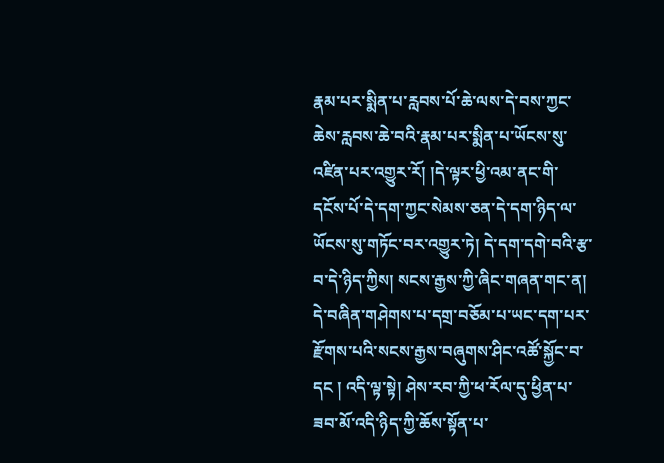རྣམ་པར་སྨིན་པ་རླབས་པོ་ཆེ་ལས་དེ་བས་ཀྱང་ཆེས་རླབས་ཆེ་བའི་རྣམ་པར་སྨིན་པ་ཡོངས་སུ་འཛིན་པར་འགྱུར་རོ། །དེ་ལྟར་ཕྱི་འམ་ནང་གི་དངོས་པོ་དེ་དག་ཀྱང་སེམས་ཅན་དེ་དག་ཉིད་ལ་ཡོངས་སུ་གཏོང་བར་འགྱུར་ཏེ། དེ་དག་དགེ་བའི་རྩ་བ་དེ་ཉིད་ཀྱིས། སངས་རྒྱས་ཀྱི་ཞིང་གཞན་གང་ན། དེ་བཞིན་གཤེགས་པ་དགྲ་བཅོམ་པ་ཡང་དག་པར་རྫོགས་པའི་སངས་རྒྱས་བཞུགས་ཤིང་འཚོ་སྐྱོང་བ་དང ། འདི་ལྟ་སྟེ། ཤེས་རབ་ཀྱི་ཕ་རོལ་དུ་ཕྱིན་པ་ཟབ་མོ་འདི་ཉིད་ཀྱི་ཆོས་སྟོན་པ་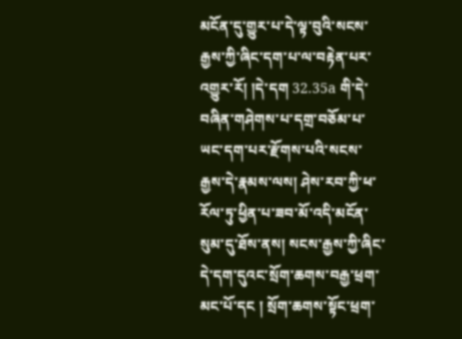མངོན་དུ་གྱུར་པ་དེ་ལྟ་བུའི་སངས་རྒྱས་ཀྱི་ཞིང་དག་པ་ལ་བརྟེན་པར་འགྱུར་རོ། །དེ་དག 32.35a གི་དེ་བཞིན་གཤེགས་པ་དགྲ་བཅོམ་པ་ཡང་དག་པར་རྫོགས་པའི་སངས་རྒྱས་དེ་རྣམས་ལས། ཤེས་རབ་ཀྱི་ཕ་རོལ་ཏུ་ཕྱིན་པ་ཟབ་མོ་འདི་མངོན་སུམ་དུ་ཐོས་ནས། སངས་རྒྱས་ཀྱི་ཞིང་དེ་དག་དུའང་སྲོག་ཆགས་བརྒྱ་ཕྲག་མང་པོ་དང ། སྲོག་ཆགས་སྟོང་ཕྲག་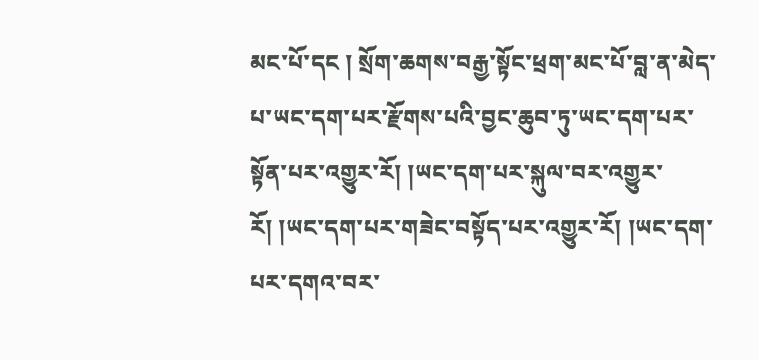མང་པོ་དང ། སྲོག་ཆགས་བརྒྱ་སྟོང་ཕྲག་མང་པོ་བླ་ན་མེད་པ་ཡང་དག་པར་རྫོགས་པའི་བྱང་ཆུབ་ཏུ་ཡང་དག་པར་སྟོན་པར་འགྱུར་རོ། །ཡང་དག་པར་སྐུལ་བར་འགྱུར་རོ། །ཡང་དག་པར་གཟེང་བསྟོད་པར་འགྱུར་རོ། །ཡང་དག་པར་དགའ་བར་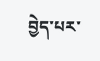བྱེད་པར་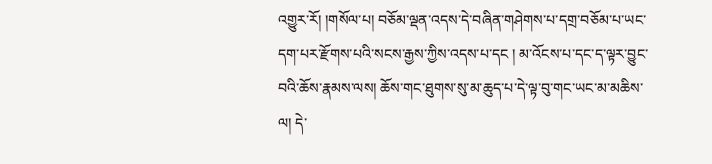འགྱུར་རོ། །གསོལ་པ། བཅོམ་ལྡན་འདས་དེ་བཞིན་གཤེགས་པ་དགྲ་བཅོམ་པ་ཡང་དག་པར་རྫོགས་པའི་སངས་རྒྱས་ཀྱིས་འདས་པ་དང ། མ་འོངས་པ་དང་ད་ལྟར་བྱུང་བའི་ཆོས་རྣམས་ལས། ཆོས་གང་ཐུགས་སུ་མ་ཆུད་པ་དེ་ལྟ་བུ་གང་ཡང་མ་མཆིས་ལ། དེ་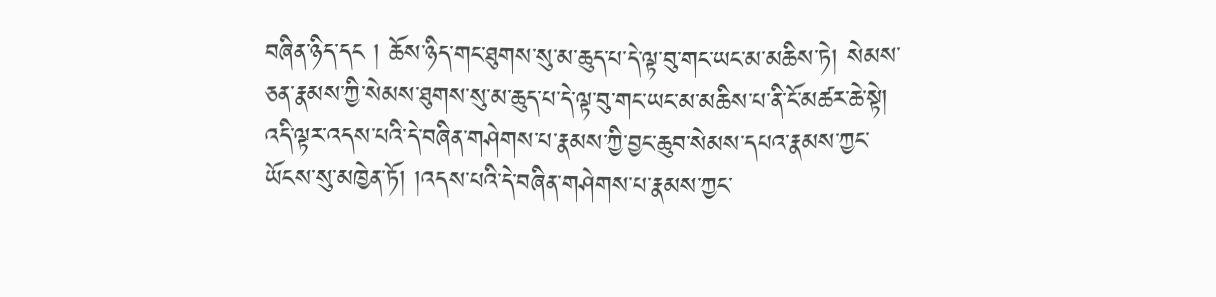བཞིན་ཉིད་དང ། ཆོས་ཉིད་གང་ཐུགས་སུ་མ་ཆུད་པ་དེ་ལྟ་བུ་གང་ཡང་མ་མཆིས་ཏེ། སེམས་ཅན་རྣམས་ཀྱི་སེམས་ཐུགས་སུ་མ་ཆུད་པ་དེ་ལྟ་བུ་གང་ཡང་མ་མཆིས་པ་ནི་ངོ་མཚར་ཆེ་སྟེ། འདི་ལྟར་འདས་པའི་དེ་བཞིན་གཤེགས་པ་རྣམས་ཀྱི་བྱང་ཆུབ་སེམས་དཔའ་རྣམས་ཀྱང་ཡོངས་སུ་མཁྱེན་ཏོ། །འདས་པའི་དེ་བཞིན་གཤེགས་པ་རྣམས་ཀྱང་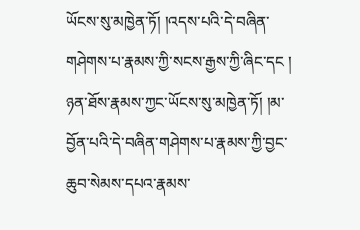ཡོངས་སུ་མཁྱེན་ཏོ། །འདས་པའི་དེ་བཞིན་གཤེགས་པ་རྣམས་ཀྱི་སངས་རྒྱས་ཀྱི་ཞིང་དང ། ཉན་ཐོས་རྣམས་ཀྱང་ཡོངས་སུ་མཁྱེན་ཏོ། །མ་བྱོན་པའི་དེ་བཞིན་གཤེགས་པ་རྣམས་ཀྱི་བྱང་ཆུབ་སེམས་དཔའ་རྣམས་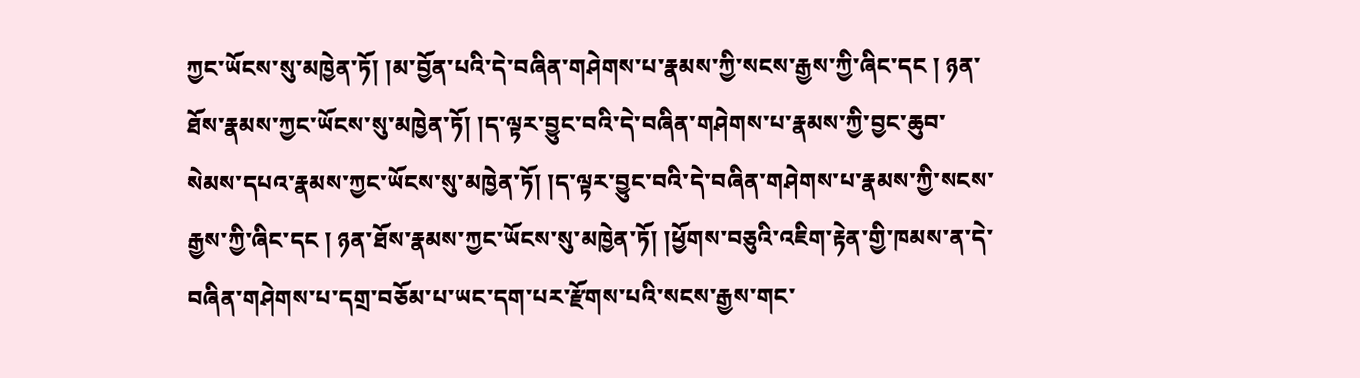ཀྱང་ཡོངས་སུ་མཁྱེན་ཏོ། །མ་བྱོན་པའི་དེ་བཞིན་གཤེགས་པ་རྣམས་ཀྱི་སངས་རྒྱས་ཀྱི་ཞིང་དང ། ཉན་ཐོས་རྣམས་ཀྱང་ཡོངས་སུ་མཁྱེན་ཏོ། །ད་ལྟར་བྱུང་བའི་དེ་བཞིན་གཤེགས་པ་རྣམས་ཀྱི་བྱང་ཆུབ་སེམས་དཔའ་རྣམས་ཀྱང་ཡོངས་སུ་མཁྱེན་ཏོ། །ད་ལྟར་བྱུང་བའི་དེ་བཞིན་གཤེགས་པ་རྣམས་ཀྱི་སངས་རྒྱས་ཀྱི་ཞིང་དང ། ཉན་ཐོས་རྣམས་ཀྱང་ཡོངས་སུ་མཁྱེན་ཏོ། །ཕྱོགས་བཅུའི་འཇིག་རྟེན་གྱི་ཁམས་ན་དེ་བཞིན་གཤེགས་པ་དགྲ་བཅོམ་པ་ཡང་དག་པར་རྫོགས་པའི་སངས་རྒྱས་གང་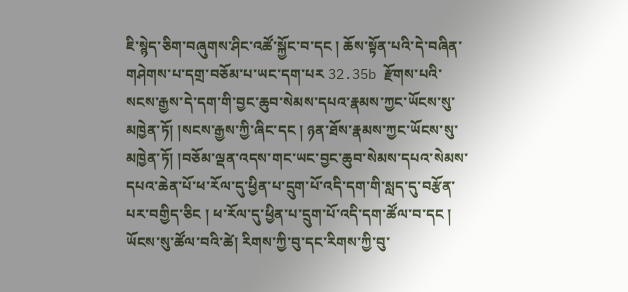ཇི་སྙེད་ཅིག་བཞུགས་ཤིང་འཚོ་སྐྱོང་བ་དང ། ཆོས་སྟོན་པའི་དེ་བཞིན་གཤེགས་པ་དགྲ་བཅོམ་པ་ཡང་དག་པར 32.35b རྫོགས་པའི་སངས་རྒྱས་དེ་དག་གི་བྱང་ཆུབ་སེམས་དཔའ་རྣམས་ཀྱང་ཡོངས་སུ་མཁྱེན་ཏོ། །སངས་རྒྱས་ཀྱི་ཞིང་དང ། ཉན་ཐོས་རྣམས་ཀྱང་ཡོངས་སུ་མཁྱེན་ཏོ། །བཅོམ་ལྡན་འདས་གང་ཡང་བྱང་ཆུབ་སེམས་དཔའ་སེམས་དཔའ་ཆེན་པོ་ཕ་རོལ་དུ་ཕྱིན་པ་དྲུག་པོ་འདི་དག་གི་སླད་དུ་བརྩོན་པར་བགྱིད་ཅིང ། ཕ་རོལ་དུ་ཕྱིན་པ་དྲུག་པོ་འདི་དག་ཚོལ་བ་དང ། ཡོངས་སུ་ཚོལ་བའི་ཚེ། རིགས་ཀྱི་བུ་དང་རིགས་ཀྱི་བུ་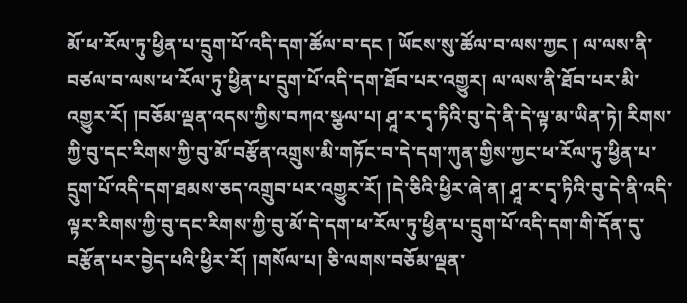མོ་ཕ་རོལ་ཏུ་ཕྱིན་པ་དྲུག་པོ་འདི་དག་ཚོལ་བ་དང ། ཡོངས་སུ་ཚོལ་བ་ལས་ཀྱང ། ལ་ལས་ནི་བཙལ་བ་ལས་ཕ་རོལ་ཏུ་ཕྱིན་པ་དྲུག་པོ་འདི་དག་ཐོབ་པར་འགྱུར། ལ་ལས་ནི་ཐོབ་པར་མི་འགྱུར་རོ། །བཅོམ་ལྡན་འདས་ཀྱིས་བཀའ་སྩལ་པ། ཤཱ་ར་དྭ་ཏིའི་བུ་དེ་ནི་དེ་ལྟ་མ་ཡིན་ཏེ། རིགས་ཀྱི་བུ་དང་རིགས་ཀྱི་བུ་མོ་བརྩོན་འགྲུས་མི་གཏོང་བ་དེ་དག་ཀུན་གྱིས་ཀྱང་ཕ་རོལ་ཏུ་ཕྱིན་པ་དྲུག་པོ་འདི་དག་ཐམས་ཅད་འགྲུབ་པར་འགྱུར་རོ། །དེ་ཅིའི་ཕྱིར་ཞེ་ན། ཤཱ་ར་དྭ་ཏིའི་བུ་དེ་ནི་འདི་ལྟར་རིགས་ཀྱི་བུ་དང་རིགས་ཀྱི་བུ་མོ་དེ་དག་ཕ་རོལ་ཏུ་ཕྱིན་པ་དྲུག་པོ་འདི་དག་གི་དོན་དུ་བརྩོན་པར་བྱེད་པའི་ཕྱིར་རོ། །གསོལ་པ། ཅི་ལགས་བཅོམ་ལྡན་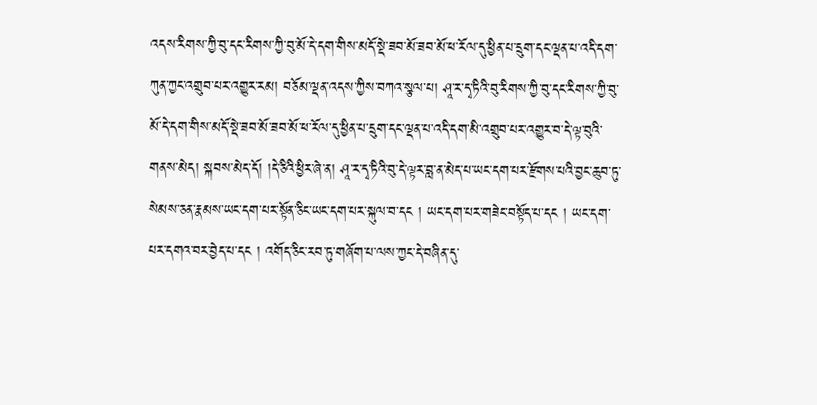འདས་རིགས་ཀྱི་བུ་དང་རིགས་ཀྱི་བུ་མོ་དེ་དག་གིས་མདོ་སྡེ་ཟབ་མོ་ཟབ་མོ་ཕ་རོལ་དུ་ཕྱིན་པ་དྲུག་དང་ལྡན་པ་འདི་དག་ཀུན་ཀྱང་འགྲུབ་པར་འགྱུར་རམ། བཅོམ་ལྡན་འདས་ཀྱིས་བཀའ་སྩལ་པ། ཤཱ་ར་དྭ་ཏིའི་བུ་རིགས་ཀྱི་བུ་དང་རིགས་ཀྱི་བུ་མོ་དེ་དག་གིས་མདོ་སྡེ་ཟབ་མོ་ཟབ་མོ་ཕ་རོལ་དུ་ཕྱིན་པ་དྲུག་དང་ལྡན་པ་འདི་དག་མི་འགྲུབ་པར་འགྱུར་བ་དེ་ལྟ་བུའི་གནས་མེད། སྐབས་མེད་དོ། །དེ་ཅིའི་ཕྱིར་ཞེ་ན། ཤཱ་ར་དྭ་ཏིའི་བུ་དེ་ལྟར་བླ་ན་མེད་པ་ཡང་དག་པར་རྫོགས་པའི་བྱང་ཆུབ་ཏུ་སེམས་ཅན་རྣམས་ཡང་དག་པར་སྟོན་ཅིང་ཡང་དག་པར་སྐུལ་བ་དང ། ཡང་དག་པར་གཟེང་བསྟོད་པ་དང ། ཡང་དག་པར་དགའ་བར་བྱེད་པ་དང ། འགོད་ཅིང་རབ་ཏུ་གཞོག་པ་ལས་ཀྱང་དེ་བཞིན་དུ་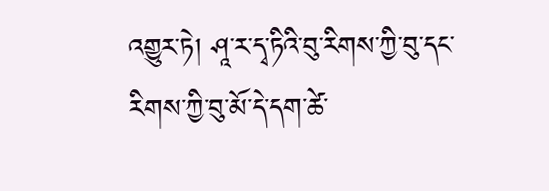འགྱུར་ཏེ། ཤཱ་ར་དྭ་ཏིའི་བུ་རིགས་ཀྱི་བུ་དང་རིགས་ཀྱི་བུ་མོ་དེ་དག་ཚེ་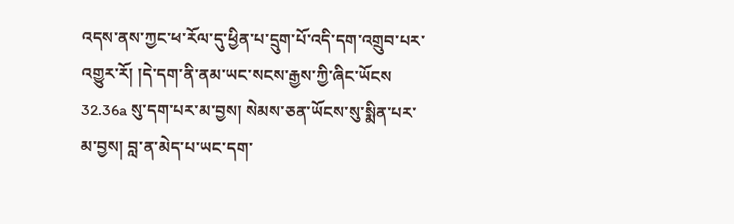འདས་ནས་ཀྱང་ཕ་རོལ་དུ་ཕྱིན་པ་དྲུག་པོ་འདི་དག་འགྲུབ་པར་འགྱུར་རོ། །དེ་དག་ནི་ནམ་ཡང་སངས་རྒྱས་ཀྱི་ཞིང་ཡོངས 32.36a སུ་དག་པར་མ་བྱས། སེམས་ཅན་ཡོངས་སུ་སྨིན་པར་མ་བྱས། བླ་ན་མེད་པ་ཡང་དག་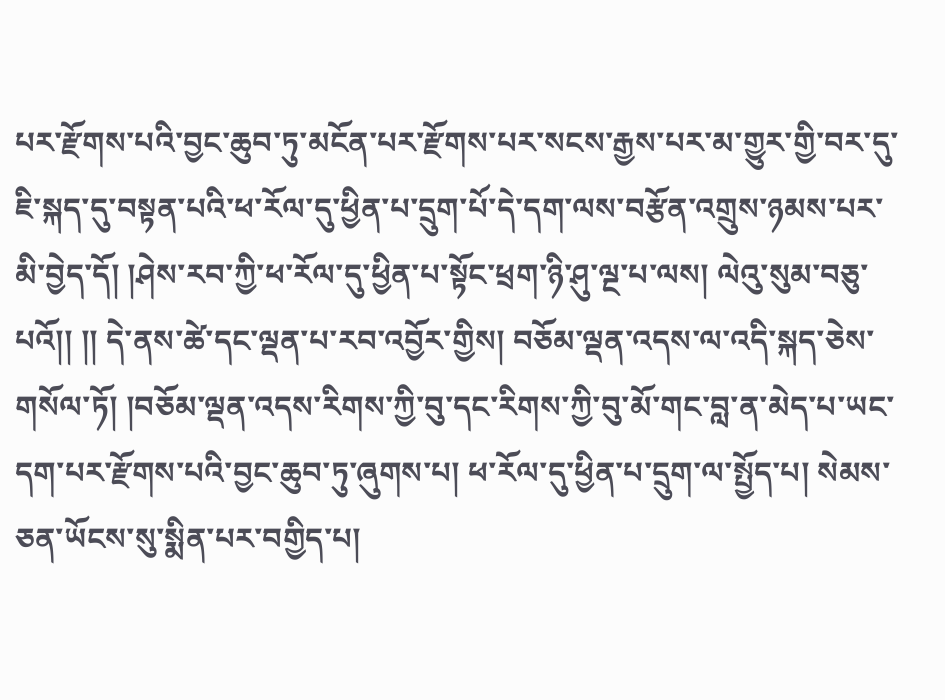པར་རྫོགས་པའི་བྱང་ཆུབ་ཏུ་མངོན་པར་རྫོགས་པར་སངས་རྒྱས་པར་མ་གྱུར་གྱི་བར་དུ་ཇི་སྐད་དུ་བསྟན་པའི་ཕ་རོལ་དུ་ཕྱིན་པ་དྲུག་པོ་དེ་དག་ལས་བརྩོན་འགྲུས་ཉམས་པར་མི་བྱེད་དོ། །ཤེས་རབ་ཀྱི་ཕ་རོལ་དུ་ཕྱིན་པ་སྟོང་ཕྲག་ཉི་ཤུ་ལྔ་པ་ལས། ལེའུ་སུམ་བཅུ་པའོ།། །། དེ་ནས་ཚེ་དང་ལྡན་པ་རབ་འབྱོར་གྱིས། བཅོམ་ལྡན་འདས་ལ་འདི་སྐད་ཅེས་གསོལ་ཏོ། །བཅོམ་ལྡན་འདས་རིགས་ཀྱི་བུ་དང་རིགས་ཀྱི་བུ་མོ་གང་བླ་ན་མེད་པ་ཡང་དག་པར་རྫོགས་པའི་བྱང་ཆུབ་ཏུ་ཞུགས་པ། ཕ་རོལ་དུ་ཕྱིན་པ་དྲུག་ལ་སྤྱོད་པ། སེམས་ཅན་ཡོངས་སུ་སྨིན་པར་བགྱིད་པ།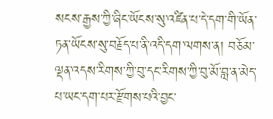སངས་རྒྱས་ཀྱི་ཞིང་ཡོངས་སུ་འཛིན་པ་དེ་དག་གི་ཡོན་ཏན་ཡོངས་སུ་བརྗོད་པ་ནི་འདི་དག་ལགས་ན། བཅོམ་ལྡན་འདས་རིགས་ཀྱི་བུ་དང་རིགས་ཀྱི་བུ་མོ་བླ་ན་མེད་པ་ཡང་དག་པར་རྫོགས་པའི་བྱང་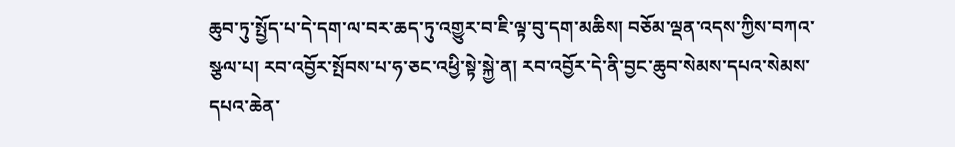ཆུབ་ཏུ་སྤྱོད་པ་དེ་དག་ལ་བར་ཆད་ཏུ་འགྱུར་བ་ཇི་ལྟ་བུ་དག་མཆིས། བཅོམ་ལྡན་འདས་ཀྱིས་བཀའ་སྩལ་པ། རབ་འབྱོར་སྤོབས་པ་ཧ་ཅང་འཕྱི་སྟེ་སྐྱེ་ན། རབ་འབྱོར་དེ་ནི་བྱང་ཆུབ་སེམས་དཔའ་སེམས་དཔའ་ཆེན་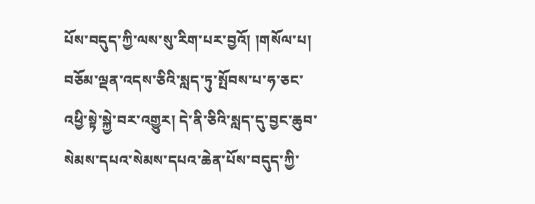པོས་བདུད་ཀྱི་ལས་སུ་རིག་པར་བྱའོ། །གསོལ་པ། བཅོམ་ལྡན་འདས་ཅིའི་སླད་ཏུ་སྤོབས་པ་ཧ་ཅང་འཕྱི་སྟེ་སྐྱེ་བར་འགྱུར། དེ་ནི་ཅིའི་སླད་དུ་བྱང་ཆུབ་སེམས་དཔའ་སེམས་དཔའ་ཆེན་པོས་བདུད་ཀྱི་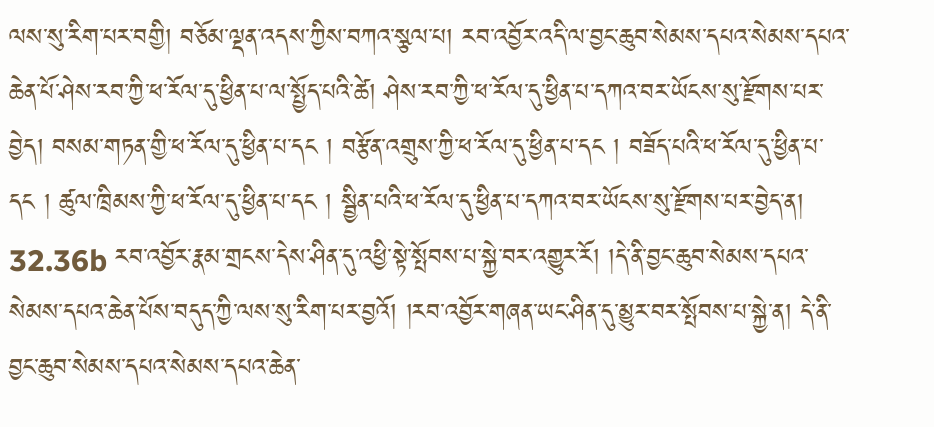ལས་སུ་རིག་པར་བགྱི། བཅོམ་ལྡན་འདས་ཀྱིས་བཀའ་སྩལ་པ། རབ་འབྱོར་འདི་ལ་བྱང་ཆུབ་སེམས་དཔའ་སེམས་དཔའ་ཆེན་པོ་ཤེས་རབ་ཀྱི་ཕ་རོལ་དུ་ཕྱིན་པ་ལ་སྤྱོད་པའི་ཚེ། ཤེས་རབ་ཀྱི་ཕ་རོལ་དུ་ཕྱིན་པ་དཀའ་བར་ཡོངས་སུ་རྫོགས་པར་བྱེད། བསམ་གཏན་གྱི་ཕ་རོལ་དུ་ཕྱིན་པ་དང ། བརྩོན་འགྲུས་ཀྱི་ཕ་རོལ་དུ་ཕྱིན་པ་དང ། བཟོད་པའི་ཕ་རོལ་དུ་ཕྱིན་པ་དང ། ཚུལ་ཁྲིམས་ཀྱི་ཕ་རོལ་དུ་ཕྱིན་པ་དང ། སྦྱིན་པའི་ཕ་རོལ་དུ་ཕྱིན་པ་དཀའ་བར་ཡོངས་སུ་རྫོགས་པར་བྱེད་ན། 32.36b རབ་འབྱོར་རྣམ་གྲངས་དེས་ཤིན་དུ་འཕྱི་སྟེ་སྤོབས་པ་སྐྱེ་བར་འགྱུར་རོ། །དེ་ནི་བྱང་ཆུབ་སེམས་དཔའ་སེམས་དཔའ་ཆེན་པོས་བདུད་ཀྱི་ལས་སུ་རིག་པར་བྱའོ། །རབ་འབྱོར་གཞན་ཡང་ཤིན་དུ་མྱུར་བར་སྤོབས་པ་སྐྱེ་ན། དེ་ནི་བྱང་ཆུབ་སེམས་དཔའ་སེམས་དཔའ་ཆེན་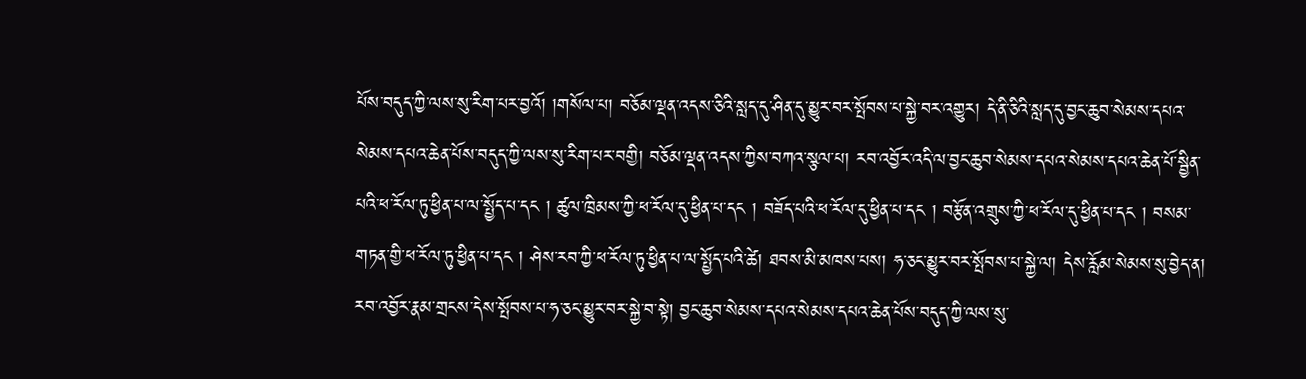པོས་བདུད་ཀྱི་ལས་སུ་རིག་པར་བྱའོ། །གསོལ་པ། བཅོམ་ལྡན་འདས་ཅིའི་སླད་དུ་ཤིན་དུ་མྱུར་བར་སྤོབས་པ་སྐྱེ་བར་འགྱུར། དེ་ནི་ཅིའི་སླད་དུ་བྱང་ཆུབ་སེམས་དཔའ་སེམས་དཔའ་ཆེན་པོས་བདུད་ཀྱི་ལས་སུ་རིག་པར་བགྱི། བཅོམ་ལྡན་འདས་ཀྱིས་བཀའ་སྩལ་པ། རབ་འབྱོར་འདི་ལ་བྱང་ཆུབ་སེམས་དཔའ་སེམས་དཔའ་ཆེན་པོ་སྦྱིན་པའི་ཕ་རོལ་ཏུ་ཕྱིན་པ་ལ་སྤྱོད་པ་དང ། ཚུལ་ཁྲིམས་ཀྱི་ཕ་རོལ་དུ་ཕྱིན་པ་དང ། བཟོད་པའི་ཕ་རོལ་དུ་ཕྱིན་པ་དང ། བརྩོན་འགྲུས་ཀྱི་ཕ་རོལ་དུ་ཕྱིན་པ་དང ། བསམ་གཏན་གྱི་ཕ་རོལ་ཏུ་ཕྱིན་པ་དང ། ཤེས་རབ་ཀྱི་ཕ་རོལ་ཏུ་ཕྱིན་པ་ལ་སྤྱོད་པའི་ཚེ། ཐབས་མི་མཁས་པས། ཧ་ཅང་མྱུར་བར་སྤོབས་པ་སྐྱེ་ལ། དེས་རློམ་སེམས་སུ་བྱེད་ན། རབ་འབྱོར་རྣམ་གྲངས་དེས་སྤོབས་པ་ཧ་ཅང་མྱུར་བར་སྐྱེ་བ་སྟེ། བྱང་ཆུབ་སེམས་དཔའ་སེམས་དཔའ་ཆེན་པོས་བདུད་ཀྱི་ལས་སུ་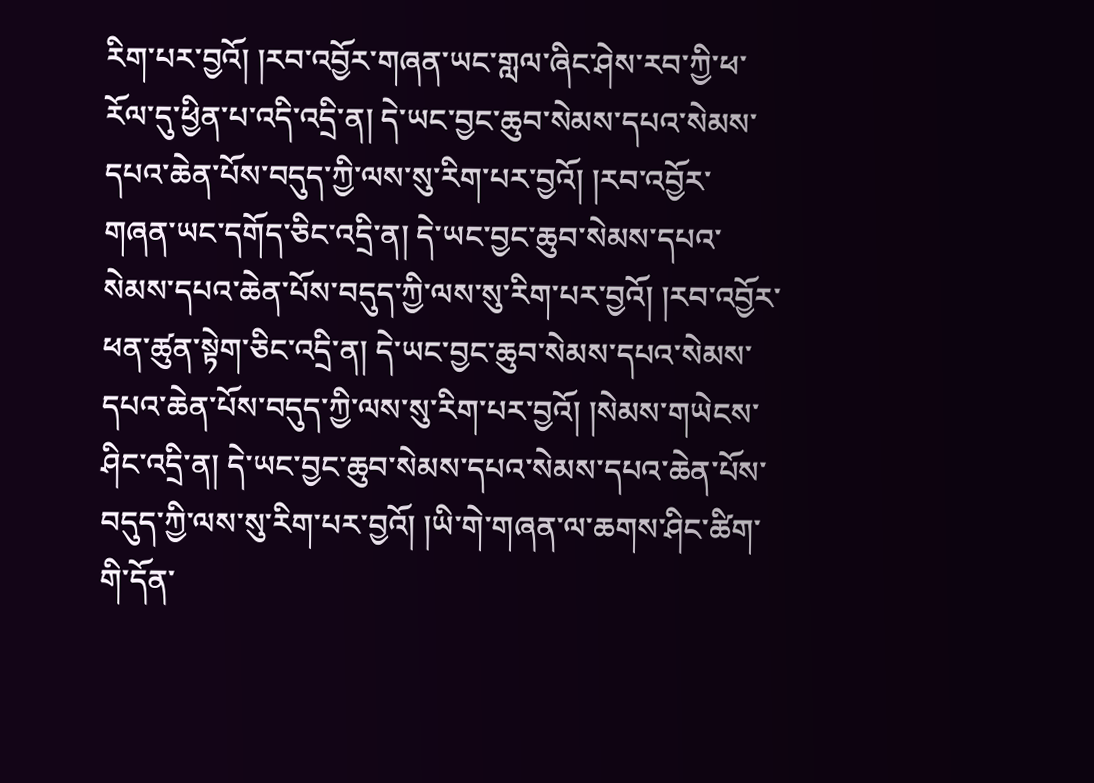རིག་པར་བྱའོ། །རབ་འབྱོར་གཞན་ཡང་གླལ་ཞིང་ཤེས་རབ་ཀྱི་ཕ་རོལ་དུ་ཕྱིན་པ་འདི་འདྲི་ན། དེ་ཡང་བྱང་ཆུབ་སེམས་དཔའ་སེམས་དཔའ་ཆེན་པོས་བདུད་ཀྱི་ལས་སུ་རིག་པར་བྱའོ། །རབ་འབྱོར་གཞན་ཡང་དགོད་ཅིང་འདྲི་ན། དེ་ཡང་བྱང་ཆུབ་སེམས་དཔའ་སེམས་དཔའ་ཆེན་པོས་བདུད་ཀྱི་ལས་སུ་རིག་པར་བྱའོ། །རབ་འབྱོར་ཕན་ཚུན་སྟེག་ཅིང་འདྲི་ན། དེ་ཡང་བྱང་ཆུབ་སེམས་དཔའ་སེམས་དཔའ་ཆེན་པོས་བདུད་ཀྱི་ལས་སུ་རིག་པར་བྱའོ། །སེམས་གཡེངས་ཤིང་འདྲི་ན། དེ་ཡང་བྱང་ཆུབ་སེམས་དཔའ་སེམས་དཔའ་ཆེན་པོས་བདུད་ཀྱི་ལས་སུ་རིག་པར་བྱའོ། །ཡི་གེ་གཞན་ལ་ཆགས་ཤིང་ཚིག་གི་དོན་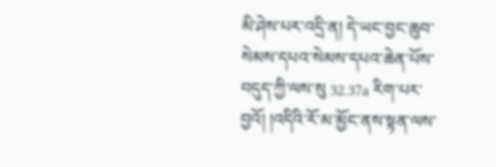མི་ཤེས་པར་འདྲི་ན། དེ་ཡང་བྱང་ཆུབ་སེམས་དཔའ་སེམས་དཔའ་ཆེན་པོས་བདུད་ཀྱི་ལས་སུ 32.37a རིག་པར་བྱའོ། །འདིའི་རོ་མ་མྱོང་ནས་སྟན་ལས་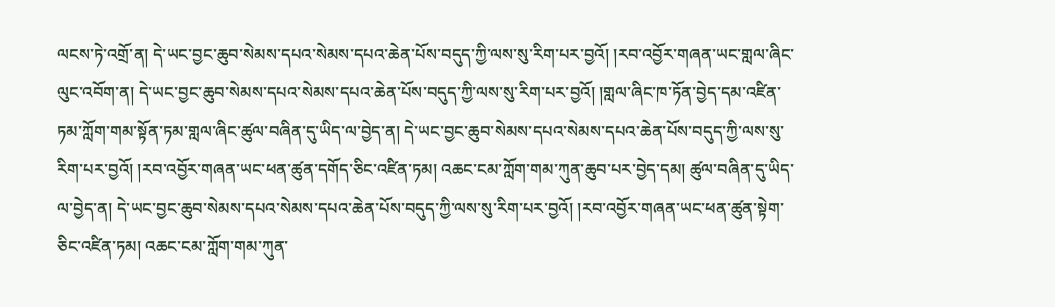ལངས་ཏེ་འགྲོ་ན། དེ་ཡང་བྱང་ཆུབ་སེམས་དཔའ་སེམས་དཔའ་ཆེན་པོས་བདུད་ཀྱི་ལས་སུ་རིག་པར་བྱའོ། །རབ་འབྱོར་གཞན་ཡང་གླལ་ཞིང་ལུང་འབོག་ན། དེ་ཡང་བྱང་ཆུབ་སེམས་དཔའ་སེམས་དཔའ་ཆེན་པོས་བདུད་ཀྱི་ལས་སུ་རིག་པར་བྱའོ། །གླལ་ཞིང་ཁ་ཏོན་བྱེད་དམ་འཛིན་ཏམ་ཀློག་གམ་སྟོན་ཏམ་གླལ་ཞིང་ཚུལ་བཞིན་དུ་ཡིད་ལ་བྱེད་ན། དེ་ཡང་བྱང་ཆུབ་སེམས་དཔའ་སེམས་དཔའ་ཆེན་པོས་བདུད་ཀྱི་ལས་སུ་རིག་པར་བྱའོ། །རབ་འབྱོར་གཞན་ཡང་ཕན་ཚུན་དགོད་ཅིང་འཛིན་ཏམ། འཆང་ངམ་ཀློག་གམ་ཀུན་ཆུབ་པར་བྱེད་དམ། ཚུལ་བཞིན་དུ་ཡིད་ལ་བྱེད་ན། དེ་ཡང་བྱང་ཆུབ་སེམས་དཔའ་སེམས་དཔའ་ཆེན་པོས་བདུད་ཀྱི་ལས་སུ་རིག་པར་བྱའོ། །རབ་འབྱོར་གཞན་ཡང་ཕན་ཚུན་སྟེག་ཅིང་འཛིན་ཏམ། འཆང་ངམ་ཀློག་གམ་ཀུན་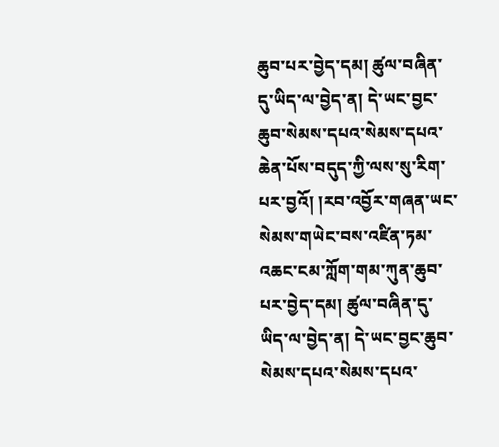ཆུབ་པར་བྱེད་དམ། ཚུལ་བཞིན་དུ་ཡིད་ལ་བྱེད་ན། དེ་ཡང་བྱང་ཆུབ་སེམས་དཔའ་སེམས་དཔའ་ཆེན་པོས་བདུད་ཀྱི་ལས་སུ་རིག་པར་བྱའོ། །རབ་འབྱོར་གཞན་ཡང་སེམས་གཡེང་བས་འཛིན་ཏམ་འཆང་ངམ་ཀློག་གམ་ཀུན་ཆུབ་པར་བྱེད་དམ། ཚུལ་བཞིན་དུ་ཡིད་ལ་བྱེད་ན། དེ་ཡང་བྱང་ཆུབ་སེམས་དཔའ་སེམས་དཔའ་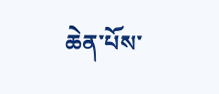ཆེན་པོས་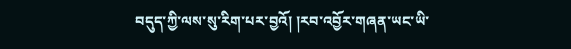བདུད་ཀྱི་ལས་སུ་རིག་པར་བྱའོ། །རབ་འབྱོར་གཞན་ཡང་ཡི་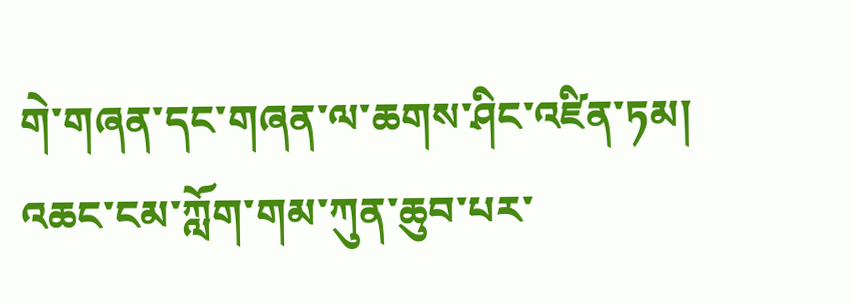གེ་གཞན་དང་གཞན་ལ་ཆགས་ཤིང་འཛིན་ཏམ། འཆང་ངམ་ཀློག་གམ་ཀུན་ཆུབ་པར་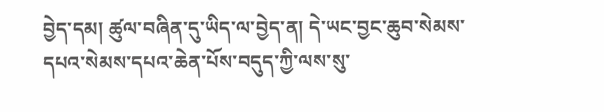བྱེད་དམ། ཚུལ་བཞིན་དུ་ཡིད་ལ་བྱེད་ན། དེ་ཡང་བྱང་ཆུབ་སེམས་དཔའ་སེམས་དཔའ་ཆེན་པོས་བདུད་ཀྱི་ལས་སུ་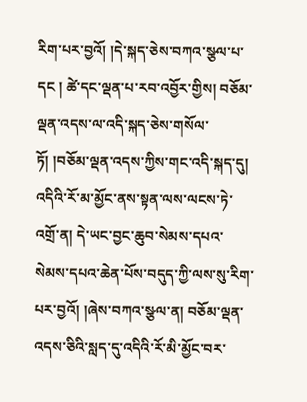རིག་པར་བྱའོ། །དེ་སྐད་ཅེས་བཀའ་སྩལ་པ་དང ། ཚེ་དང་ལྡན་པ་རབ་འབྱོར་གྱིས། བཅོམ་ལྡན་འདས་ལ་འདི་སྐད་ཅེས་གསོལ་ཏོ། །བཅོམ་ལྡན་འདས་ཀྱིས་གང་འདི་སྐད་དུ། འདིའི་རོ་མ་མྱོང་ནས་སྟན་ལས་ལངས་ཏེ་འགྲོ་ན། དེ་ཡང་བྱང་ཆུབ་སེམས་དཔའ་སེམས་དཔའ་ཆེན་པོས་བདུད་ཀྱི་ལས་སུ་རིག་པར་བྱའོ། །ཞེས་བཀའ་སྩལ་ན། བཅོམ་ལྡན་འདས་ཅིའི་སླད་དུ་འདིའི་རོ་མི་མྱོང་བར་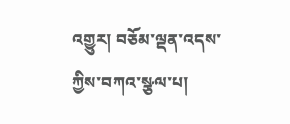འགྱུར། བཅོམ་ལྡན་འདས་ཀྱིས་བཀའ་སྩལ་པ།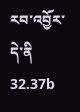རབ་འབྱོར་དེ་ནི 32.37b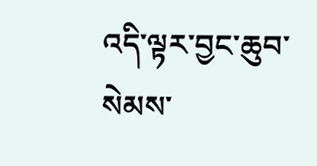འདི་ལྟར་བྱང་ཆུབ་སེམས་